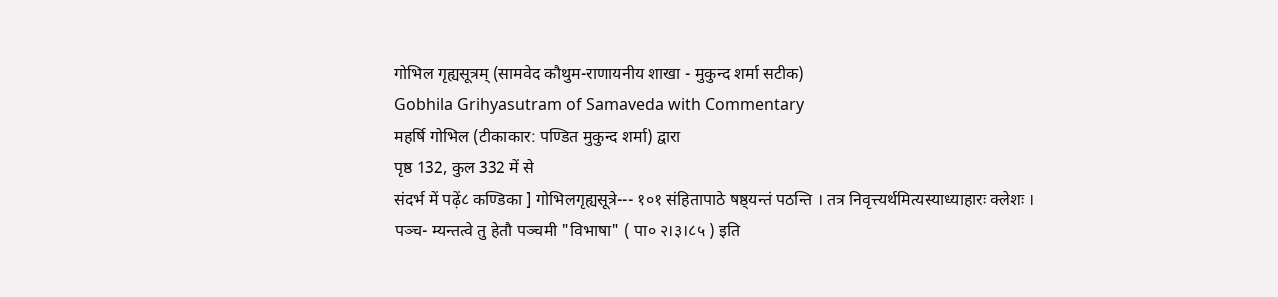गोभिल गृह्यसूत्रम् (सामवेद कौथुम-राणायनीय शाखा - मुकुन्द शर्मा सटीक)
Gobhila Grihyasutram of Samaveda with Commentary
महर्षि गोभिल (टीकाकार: पण्डित मुकुन्द शर्मा) द्वारा
पृष्ठ 132, कुल 332 में से
संदर्भ में पढ़ें८ कण्डिका ] गोभिलगृह्यसूत्रे--- १०१ संहितापाठे षष्ठ्यन्तं पठन्ति । तत्र निवृत्त्यर्थमित्यस्याध्याहारः क्लेशः । पञ्च- म्यन्तत्वे तु हेतौ पञ्चमी "विभाषा" ( पा० २।३।८५ ) इति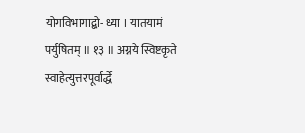योगविभागाद्बो- ध्या । यातयामं पर्युषितम् ॥ १३ ॥ अग्नये स्विष्टकृते स्वाहेत्युत्तरपूर्वार्द्धे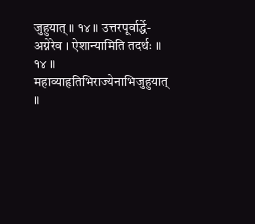जुहुयात् ॥ १४ ॥ उत्तरपूर्वार्द्धे-अग्नेरेव । ऐशान्यामिति तदर्थः ॥ १४ ॥ महाव्याहृतिभिराज्येनाभिजुहुयात् ॥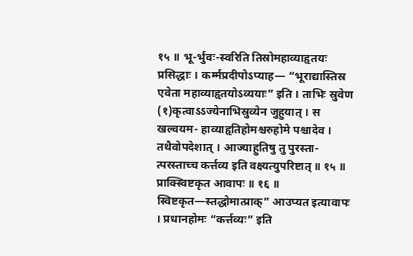१५ ॥ भू-र्भुवः-स्वरिति तिस्रोमहाव्याहृतयः प्रसिद्धाः । कर्म्मप्रदीपोऽप्याह— “भूराद्यास्तिस्र एवेता महाव्याहृतयोऽव्ययाः” इति । ताभिः स्रुवेण (१)कृत्वाऽऽज्येनाभिस्रुव्येन जुहुयात् । स खल्वयम- हाव्याहृतिहोमश्चरुहोमे पश्चादेव । तथैवोपदेशात् । आज्याहुतिषु तु पुरस्ता- त्परस्ताच्च कर्त्तव्य इति वक्ष्यत्युपरिष्टात् ॥ १५ ॥ प्राक्स्विष्टकृत आवापः ॥ १६ ॥ स्विष्टकृत—स्तद्धोमात्प्राक्” आउप्यत इत्यावापः । प्रधानहोमः “कर्त्तव्यः” इति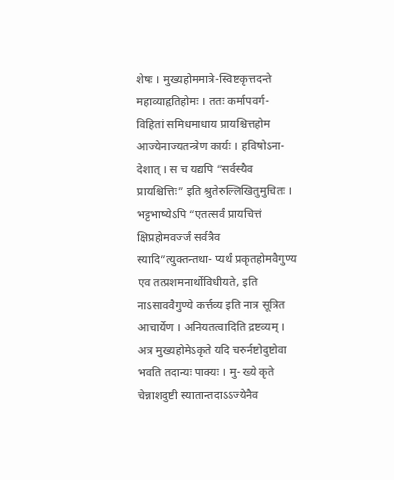शेषः । मुख्यहोममात्रे-स्विष्टकृत्तदन्ते महाव्याहृतिहोमः । ततः कर्मापवर्ग- विहितां समिधमाधाय प्रायश्चित्तहोम आज्येनाज्यतन्त्रेण कार्यः । हविषोऽना- देशात् । स च यद्यपि “सर्वस्यैव प्रायश्चित्तिः” इति श्रुतेरुल्लिखितुमुचितः । भट्टभाष्येऽपि “एतत्सर्वं प्रायचित्तं क्षिप्रहोमवर्ज्जं सर्वत्रैव स्यादि”त्युक्तन्तथा- प्यर्थं प्रकृतहोमवैगुण्य एव तत्प्रशमनार्थोविधीयते, इति नाऽसाववैगुण्ये कर्त्तव्य इति नात्र सूत्रित आचार्येण । अनियतत्वादिति द्रष्टव्यम् । अत्र मुख्यहोमेऽकृते यदि चरुर्नष्टोदुष्टोवा भवति तदान्यः पाक्यः । मु- ख्ये कृते चेन्नाशदुष्टी स्यातान्तदाऽऽज्येनैव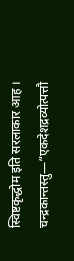स्विष्टकृद्धोम इति सरलाकार आह । चन्द्रकान्तस्तु—“एकदेशद्रव्योत्पत्तौ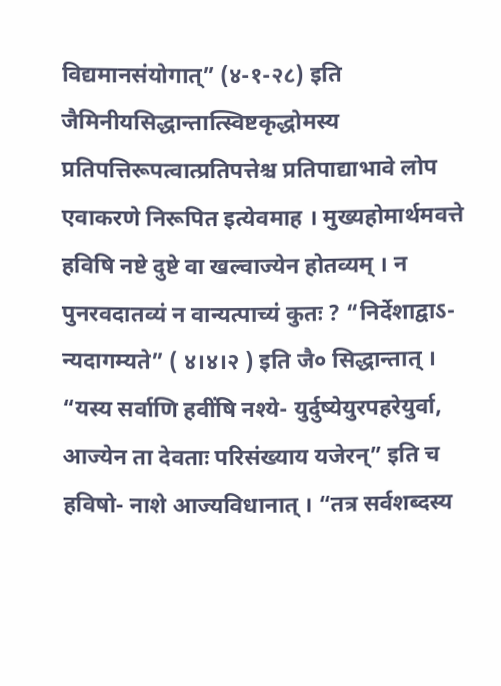विद्यमानसंयोगात्” (४-१-२८) इति जैमिनीयसिद्धान्तात्स्विष्टकृद्धोमस्य प्रतिपत्तिरूपत्वात्प्रतिपत्तेश्च प्रतिपाद्याभावे लोप एवाकरणे निरूपित इत्येवमाह । मुख्यहोमार्थमवत्ते हविषि नष्टे दुष्टे वा खल्वाज्येन होतव्यम् । न पुनरवदातव्यं न वान्यत्पाच्यं कुतः ? “निर्देशाद्वाऽ- न्यदागम्यते” ( ४।४।२ ) इति जै० सिद्धान्तात् । “यस्य सर्वाणि हवींषि नश्ये- युर्दुष्येयुरपहरेयुर्वा, आज्येन ता देवताः परिसंख्याय यजेरन्” इति च हविषो- नाशे आज्यविधानात् । “तत्र सर्वशब्दस्य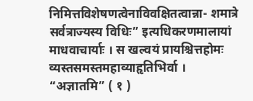निमित्तविशेषणत्वेनाविवक्षितत्वान्ना- शमात्रे सर्वत्राज्यस्य विधिः” इत्यधिकरणमालायां माधवाचार्याः । स खल्वयं प्रायश्चित्तहोमः व्यस्तसमस्तमहाव्याहृतिभिर्वा । “अज्ञातमि” ( १ )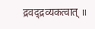द्रवद्द्रव्यकत्वात् ॥